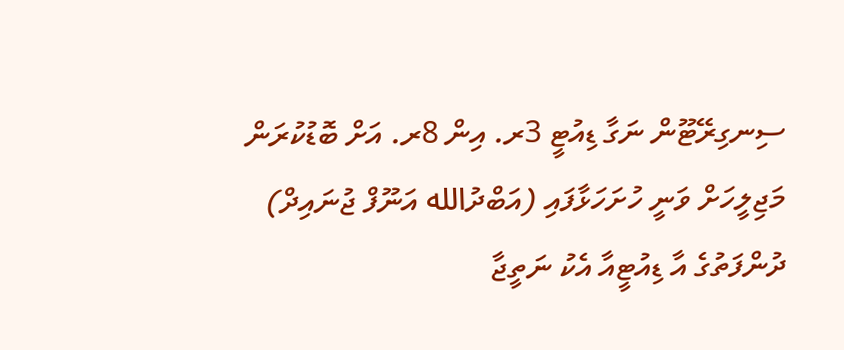ސިނގިރޭޓޫން ނަގާ ޑިއުޓީ 3ރ. އިން 8ރ. އަށް ބޮޑުކުރަން މަޖިލީހަށް ވަނީ ހުށަހަޅާފައި (އަބްދުالله އަނޫފް ޖުނައިދް)
ދުންފަތުގެ އާ ޑިއުޓީއާ އެކު ނަތީޖާ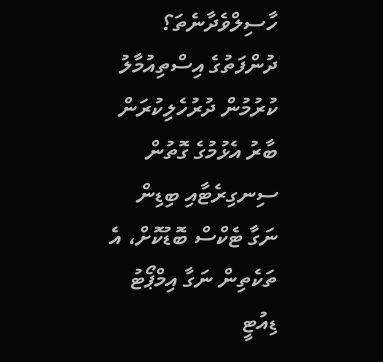ހާސިލްވެދާނެތަ؟
ދުންފަތުގެ އިސްތިއުމާލު ކުރުމުން ދުރުހެލިކުރަން ބާރު އެޅުމުގެ ގޮތުން ސިނގިރެޓާއި ބިޑިން ނަގާ ޓެކްސް ބޮޑުކޮށް، އެ ތަކެތިން ނަގާ އިމްޕޯޓު ޑިއުޓީ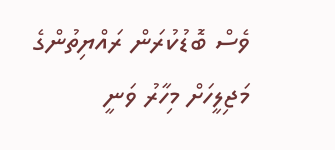ވެސް ބޮޑުކުރަން ރައްޔިތުންގެ މަޖިލީހަށް މިހާރު ވަނީ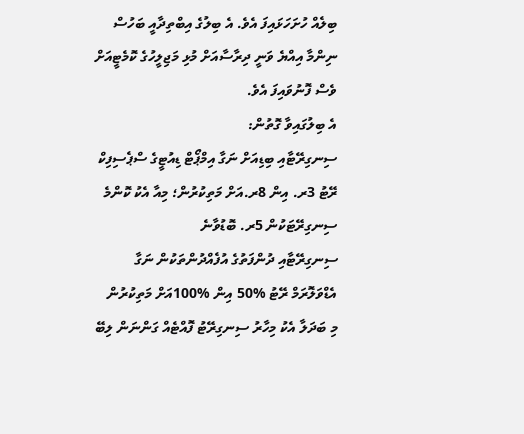ބިލެއް ހުށަހަޅައިފަ އެވެ. އެ ބިލުގެ އިބްތިދާއީ ބަހުސް ނިންމާ އިއްޔެ ވަނީ ދިރާސާއަށް މުޅި މަޖިލީހުގެ ކޮމެޓީއަށް ވެސް ފޮނުވައިފަ އެވެ.
އެ ބިލުގައިވާ ގޮތުން:
ސިނގިރޭޓާއި ބިޑިއަށް ނަގާ އިމްޕޯޓް ޑިއުޓީގެ ސްޕެސިފިކް ރޭޓު 3ރ. އިން 8ރ.އަށް މަތިކުރުން؛ މިއާ އެކު ކޮންމެ ސިނގިރޭޓަކުން 5ރ. ބޮޑުވާނެ
ސިނގިރޭޓާއި ދުންފަތުގެ އުފެއްދުންތަކުން ނަގާ އެޑްވަލޮރަމް ރޭޓު %50 އިން %100އަށް މަތިކުރުން
މި ބަދަލާ އެކު މިހާރު ސިނގިރޭޓު ފޮއްޓެއް ގަންނަން ލިބޭ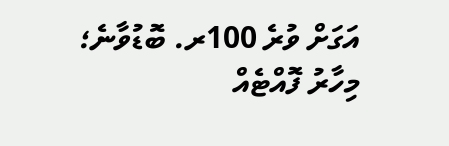އަގަށް ވުރެ 100ރ. ބޮޑުވާނެ؛ މިހާރު ފޮއްޓެއް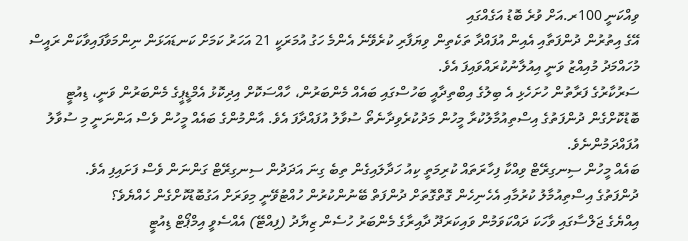ވިއްކަނީ 100ރ.އަށް ވުރެ ބޮޑު އަގެއްގައި
އޭގެ އިތުރުން ދުންފަތާއި އެއިން އުފައްދާ ތަކެތިން ވިޔަފާރި ކުރެވޭނެ އެންމެ ހަގު އުމަރަކީ 21 އަހަރު ކަމަށް ކަނޑައަޅަން ނިންމަވާފައިވާކަން ރައީސް މުހައްމަދު މުއިއްޒު ވަނީ އިއުލާނުކުރައްވައިފަ އެވެ.
ސަރުކާރުގެ ފަރާތުން ހުށަހެޅި އެ ބިލުގެ އިބްތިދާއީ ބަހުސްގައި ބައެއް މެންބަރުން، ހާއްސަކޮށް އިދިކޮޅު އެމްޑީޕީގެ މެންބަރުން ވަނީ، ޑިއުޓީ ބޮޑުކޮށްގެން ދުންފަތުގެ އިސްތިއުމާލުކުރާ މީހުން މަދުކުރެވިދާނެތޯ ސުވާލު އުފައްދާފަ އެވެ. އާންމުންގެ ބައެއް މީހުން ވެސް އަންނަނީ މި ސުވާލު އުފައްދަމުންނެވެ.
ބައެއް މީހުން ސިނގިރޭޓް ވިއްކާ ފިހާރަތައް ކުރިމަތީ ކިއު ހަދާލައިގެން ތިބެ ގިނަ އަދަދުން ސިނގިރޭޓް ގަންނަން ވެސް ފަށައިފި އެވެ.
ދުންފަތުގެ އިސްތިއުމާލު ކުރުމާއި އެހެނިހެން ގޮތްގޮތަށް ދުންފަތް ބޭނުންކުރުން ހުއްޓުވޭނީ މިވަރަށް އަގުބޮޑުކޮށްގެން ހެއްޔެވެ؟
އިއްޔެގެ ޖަލްސާގައި ވާހަކަ ދައްކަވަމުން ވައިކަރަދޫ ދާއިރާގެ މެންބަރު ހުސެން ޒިޔާދު (ފިއްޓޭ) އެއްސެވީ އިމްޕޯޓް ޑިއުޓީ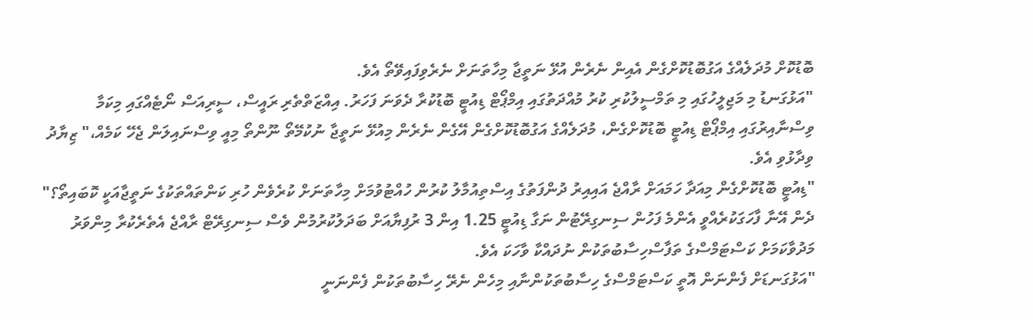ބޮޑުކޮށް މުދަލެއްގެ އަގުބޮޑުކޮށްގެން އެއިން ނެރެން އުޅޭ ނަތީޖާ މިހާތަނަށް ނެރެވިފައިވޭތޯ އެވެ.
"އަޅުގަނޑު މި މަޖިލީހުގައި މި ތަމްސީލުކުރި ކުރު މުއްދަތުގައި އިމްޕޯޓް ޑިއުޓީ ބޮޑުކުރާ ދެވަނަ ފަހަރު. އިއްޒަތްތެރި ރައީސް، ސީރިއަސް ނޯޓެއްގައި މިކަމާ ވިސްނާއިރުގައި އިމްޕޯޓް ޑިއުޓީ ބޮޑުކޮށްގެން، މުދަލެއްގެ އަގުބޮޑުކޮށްގެން އޭގެން ނެރެން މިއުޅޭ ނަތީޖާ ނުކުމޭތޯ ނޫންތޯ މިއީ ވިސްނައިލަން ޖެހޭ ކަމެއް،" ޒިޔާދު ވިދާޅުވި އެވެ.
"ޑިއުޓީ ބޮޑުކޮށްގެން މިއަދާ ހަމައަށް ރާއްޖެ އައިއިރު ދުންފަތުގެ އިސްތިއުމާލު ކުރުން ހުއްޓުވުމަށް މިހާތަނަށް ކުރެވެން ހުރި ކަންތައްތަކުގެ ނަތީޖާއަކީ ކޮބައިތޯ؟"
ދެން އޭނާ ފާހަގަކުރެއްވީ އެންމެ ފަހުން ސިނގިރޭޓުން ނަގާ ޑިއުޓީ 1.25 އިން 3 ރުފިޔާއަށް ބަދަލުކުރުމުން ވެސް ސިނގިރޭޓް ރާއްޖެ އެތެރެކުރާ މިންވަރު މަދުވާކަމަށް ކަސްޓަމްސްގެ ތަފާސްހިސާބުތަކުން ނުދައްކާ ވާހަކަ އެވެ.
"އަޅުގަނޑަށް ފެންނަން އޮތީ ކަސްޓަމްސްގެ ހިސާބުތަކުންނާއި މިހެން ނެރޭ ހިސާބުތަކުން ފެންނަނީ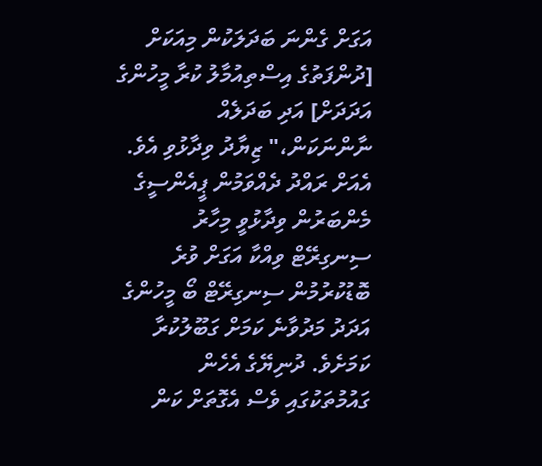އަގަށް ގެންނަ ބަދަލަކުން މިއަކަށް [ދުންފަތުގެ އިސްތިއުމާލު ކުރާ މީހުންގެ އަދަދަށް] އަދި ބަދަލެއް ނާންނަކަން،" ޒިޔާދު ވިދާޅުވި އެވެ.
އެއަށް ރައްދު ދެއްވަމުން ޕީއެންސީގެ މެންބަރުން ވިދާޅުވީ މިހާރު ސިނގިރޭޓް ވިއްކާ އަގަށް ވުރެ ބޮޑުކުރުމުން ސިނގިރޭޓް ބޯ މީހުންގެ އަދަދު މަދުވާނެ ކަމަށް ގަބޫލުކުރާ ކަމަށެވެ. ދުނިޔޭގެ އެހެން ގައުމުތަކުގައި ވެސް އެގޮތަށް ކަން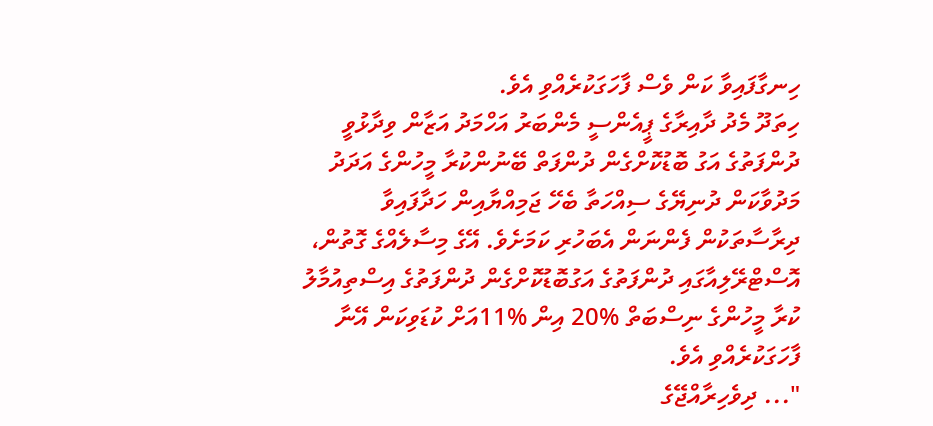ހިނގާފައިވާ ކަން ވެސް ފާހަގަކުރެއްވި އެވެ.
ހިތަދޫ މެދު ދާއިރާގެ ޕީއެންސީ މެންބަރު އަހްމަދު އަޒާން ވިދާޅުވީ ދުންފަތުގެ އަގު ބޮޑުކޮށްގެން ދުންފަތް ބޭނުންކުރާ މީހުންގެ އަދަދު މަދުވާކަން ދުނިޔޭގެ ސިއްހަތާ ބެހޭ ޖަމިއްޔާއިން ހަދާފައިވާ ދިރާސާތަކުން ފެންނަން އެބަހުރި ކަމަށެވެ. އޭގެ މިސާލެއްގެ ގޮތުން، އޮސްޓްރޭލިއާގައި ދުންފަތުގެ އަގުބޮޑުކޮށްގެން ދުންފަތުގެ އިސްތިއުމާލު ކުރާ މީހުންގެ ނިސްބަތް %20 އިން %11އަށް ކުޑަވިކަން އޭނާ ފާހަގަކުރެއްވި އެވެ.
"... ދިވެހިރާއްޖޭގެ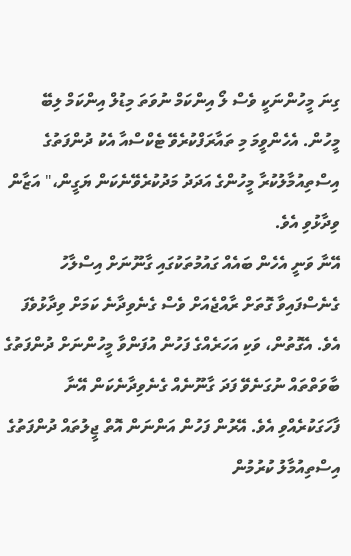ގިނަ މީހުންނަކީ ވެސް ލޯ އިންކަމް ނުވަތަ މިޑުލް އިންކަމް ލިބޭ މީހުން. އެހެންވީމަ މި ތައާރަފްކުރެވޭ ޓެކްސްއާ އެކު ދުންފަތުގެ އިސްތިއުމާލުކުރާ މީހުންގެ އަދަދު މަދުކުރެވޭނެކަން ޔަގީން،" އަޒާން ވިދާޅުވި އެވެ.
އޭނާ ވަނީ އެހެން ބައެއް ގައުމުތަކުގައި ގާނޫނަށް އިސްލާހު ގެނެސްފައިވާ ގޮތަށް ރާއްޖެއަށް ވެސް ގެނެވިދާނެ ކަމަށް ވިދާޅުވެފަ އެވެ. އެގޮތުން، ވަކި އަހަރެއްގެ ފަހުން އުފަންވާ މީހުންނަށް ދުންފަތުގެ ބާވަތްތައް ނުގަނެވޭ ފަދަ ގާނޫނެއް ގެނެވިދާނެކަން އޭނާ ފާހަގަކުރެއްވި އެވެ. އޭރުން ފަހުން އަންނަން އޮތް ޖީލުތައް ދުންފަތުގެ އިސްތިއުމާލު ކުރުމުން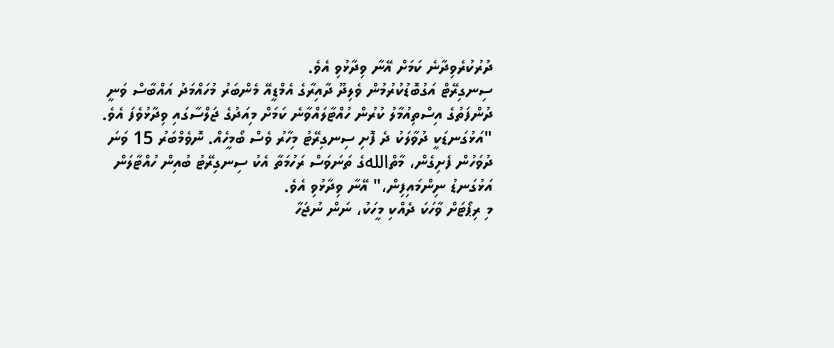ދުރުކުރެވިދާނެ ކަމަށް އޭނާ ވިދާޅުވި އެވެ.
ސިނގިރޭޓް އަގުބޮޑުކުރުމުން ވެލިދޫ ދާއިރާގެ އެމްޑީއޭ މެންބަރު މުހައްމަދު އައްބާސް ވަނީ ދުންފަތުގެ އިސްތިއުމާލު ކުރުން ހުއްޓާލައްވާނެ ކަމަށް މިއަދުގެ ޖަލްސާގައި ވިދާޅުވެފަ އެވެ.
"އަޅުގަނޑަކީ ދުވާލަކު ދެ ފޮށި ސިނގިރޭޓު މިހާރު ވެސް ބޯމީހެއް. ނޮވެމްބަރު 15 ވަނަ ދުވަހުން ފެށިގެން، މާތްاللهގެ ތަނަވަސް ރަހުމަތާ އެކު ސިނގިރޭޓު ބުއިން ހުއްޓާލަން އަޅުގަނޑު ނިންމައިފިން،" އޭނާ ވިދާޅުވި އެވެ.
މި ރިޕޯޓަށް ވާހަކަ ދެއްކި މީހަކު، ނަން ނުޖަހާ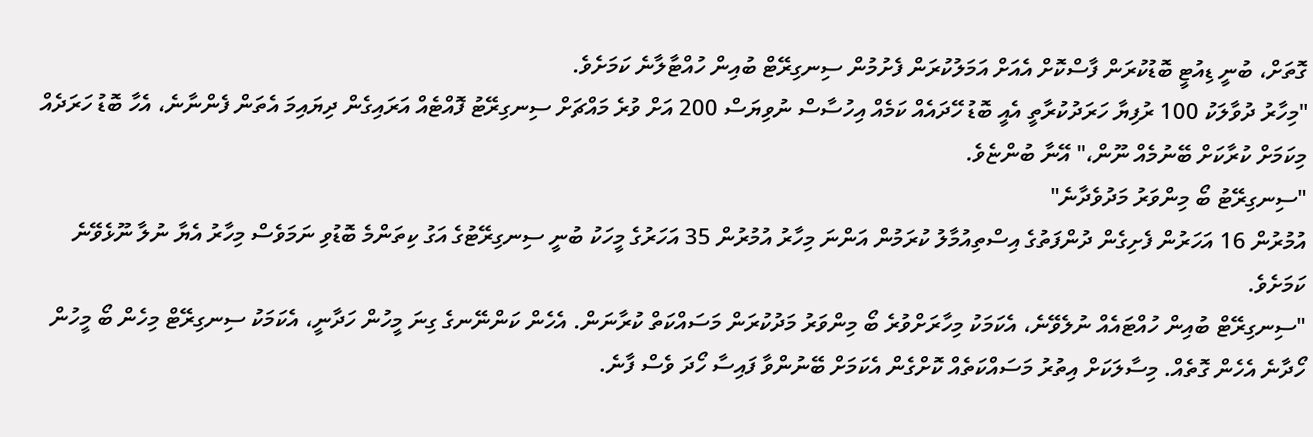ގޮތަށް، ބުނީ ޑިއުޓީ ބޮޑުކުރަން ފާސްކޮށް އެއަށް އަމަލުކުރަން ފެށުމުން ސިނގިރޭޓް ބުއިން ހުއްޓާލާނެ ކަމަށެވެ.
"މިހާރު ދުވާލަކު 100 ރުފިޔާ ހަރަދުކުރާތީ އެއީ ބޮޑު ހޭދައެއް ކަމެއް އިހުސާސް ނުވިޔަސް 200 އަށް ވުރެ މައްޗަށް ސިނގިރޭޓު ފޮއްޓެއް އަރައިގެން ދިޔައިމަ އެތަން ފެންނާނެ، އެހާ ބޮޑު ހަރަދެއް މިކަމަށް ކުރާކަށް ބޭނުމެއް ނޫން،" އޭނާ ބުންޏެވެ.
"ސިނގިރޭޓު ބޯ މިންވަރު މަދުވެދާނެ"
އުމުރުން 16 އަހަރުން ފެށިގެން ދުންފަތުގެ އިސްތިއުމާލު ކުރަމުން އަންނަ މިހާރު އުމުރުން 35 އަހަރުގެ މީހަކު ބުނީ ސިނގިރޭޓުގެ އަގު ކިތަންމެ ބޮޑުވި ނަމަވެސް މިހާރު އެޔާ ނުލާ ނޫޅެވޭނެ ކަމަށެވެ.
"ސިނގިރޭޓް ބުއިން ހުއްޓައެއް ނުލެވޭނެ، އެކަމަކު މިހާރަށްވުރެ ބޯ މިންވަރު މަދުކުރަން މަސައްކަތް ކުރާނަން. އެހެން ކަންނޭނގެ ގިނަ މީހުން ހަދާނީ، އެކަމަކު ސިނގިރޭޓް މިހެން ބޯ މީހުން ހޯދާނެ އެހެން ގޮތެއް. މިސާލަކަށް އިތުރު މަސައްކަތެއް ކޮށްގެން އެކަމަށް ބޭނުންވާ ފައިސާ ހޯދަ ވެސް ފާނެ.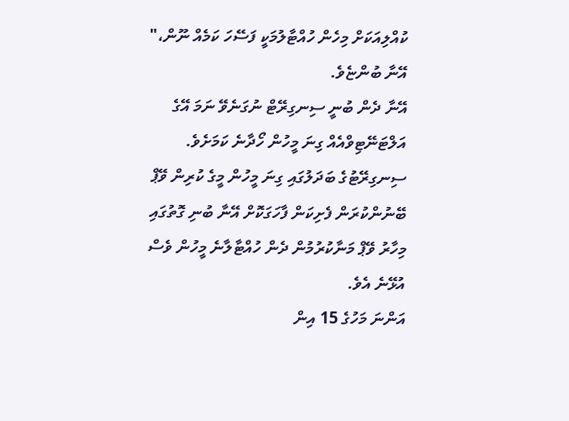ކުއްލިއަކަށް މިހެން ހުއްޓާލުމަކީ ފަސޭހަ ކަމެއް ނޫން،" އޭނާ ބުންޏެވެ.
އޭނާ ދެން ބުނީ ސިނގިރޭޓް ނުގަނެވޭ ނަމަ އޭގެ އަލްޓަނޭޓިވްއެއް ގިނަ މީހުން ހޯދާނެ ކަމަށެވެ. ސިނގިރޭޓުގެ ބަދަލުގައި ގިނަ މީހުން މީގެ ކުރިން ވޭޕް ބޭނުންކުރަން ފެށިކަން ފާހަގަކޮށް އޭނާ ބުނި ގޮތުގައި މިހާރު ވޭޕް މަނާކުރުމުން ދެން ހުއްޓާލާނެ މީހުން ވެސް އުޅޭނެ އެވެ.
އަންނަ މަހުގެ 15 އިން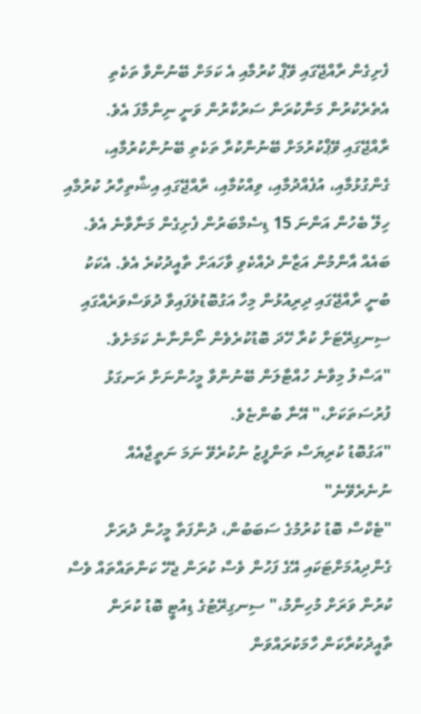ފެށިގެން ރާއްޖޭގައި ވޭޕް ކުރުމާއި އެ ކަމަށް ބޭނުންވާ ތަކެތި އެތެރެކުރުން މަނާކުރަން ސަރުކާރުން ވަނީ ނިންމާފަ އެވެ. ރާއްޖޭގައި ވޭޕްކުރުމަށް ބޭނުންކުރާ ތަކެތި ބޭނުންކުރުމާއި، ގެންގުޅުމާއި، އުފެއްދުމާއި، ވިއްކުމާއި، ރާއްޖޭގައި އިޝްތިހާރު ކުރުމާއި ހިލޭ ބެހުން އަންނަ 15 ޑިސެމްބަރުން ފެށިގެން މަނާވާނެ އެވެ.
ބައެއް އާންމުން އަޒާން ދެއްކެވި ވާހައަށް ތާއީދުކުރެ އެވެ. އެކަކު ބުނީ ރާއްޖޭގައި ދިރިއުޅުން މިހާ އަގުބޮޑުވެފައިވާ ދުވަސްވަރެއްގައި ސިނގިރޭޓަށް ކުރާ ހޭދަ ބޮޑުކުރެވެން ނޯންނާނެ ކަމަށެވެ.
"އަސްލު މިވާނެ ހުއްޓާލަން ބޭނުންވާ މީހުންނަށް ރަނގަޅު ފުރުސަތަކަށް،" އޭނާ ބުންޏެވެ.
"އަގުބޮޑު ކުރިޔަސް ތަންފީޒު ނުކުރެވޭ ނަމަ ނަތީޖާއެއް ނުނެރެވޭނެ"
"ޓެކްސް ބޮޑު ކުރުމުގެ ސަބަބުން، ދުންފަތާ މީހުން ދުރަށް ގެންދިއުމަށްޓަކައި އޭގެ ފަހުން ވެސް ކުރަން ޖެހޭ ކަންތައްތައް ވެސް ކުރުން ވަރަށް މުހިންމު،" ސިނގިރޭޓުގެ ޑިއުޓީ ބޮޑު ކުރަން ތާއީދުކުރާކަން ހާމަކުރައްވަން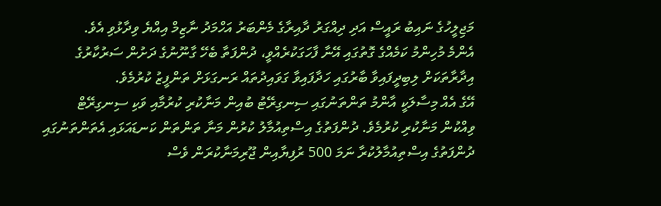މަޖިލީހުގެ ނައިބު ރައީސް އަދި ދިއްގަރު ދާއިރާގެ މެންބަރު އަހްމަދު ނާޒިމް އިއްޔެ ވިދާޅުވި އެވެ.
އެންމެ މުހިންމު ކަމެއްގެ ގޮތުގައި އޭނާ ފާހަގަކުރެއްވީ، ދުންފަތާ ބެހޭ ގާނޫނުގެ ދަށުން ސަރުކާރުގެ އިދާރާތަކަށް ލިބިދީފައިވާ ބާރުގައި ހަދާފައިވާ ގަވައިދުތައް ރަނގަޅަށް ތަންފީޒު ކުރުމެވެ.
އޭގެ އެއް މިސާލަކީ އާންމު ތަންތަނުގައި ސިނގިރޭޓު ބުއިން މަނާކުރި ކުރުމާއި ވަކި ސިނގިރޭޓް ވިއްކުން މަނާކުރި ކުރުމެވެ. ދުންފަތުގެ އިސްތިއުމާލު ކުރުން މަނާ ތަންތަން ކަނޑައަޅައި އެތަންތަނުގައި ދުންފަތުގެ އިސްތިއުމާލުކުރާ ނަމަ 500 ރުފިޔާއިން ޖޫރިމަނާކުރަން ވެސް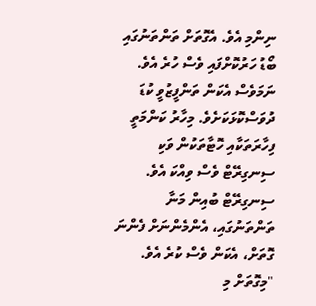ނިންމި އެވެ. އެގޮތަށް ތަންތަނުގައި ބޯޑު ހަރުކޮށްފައި ވެސް ހުރެ އެވެ.
ނަމަވެސް އެކަން ތަންފީޒުވީ ކުޑަ ދުވަސްކޮޅަކަށެވެ. މިހާރު ކަންމަތީ ފިހާރަތަކާއި ހޮޓާތަކުން ވަކި ސިނގިރޭޓް ވެސް ވިއްކަ އެވެ. ސިނގިރޭޓް ބުއިން މަނާ ތަންތަނުގައި، އެންމެންނަށް ފެންނަ ގޮތަށް، އެކަން ވެސް ކުރެ އެވެ.
"މިގޮތަށް މި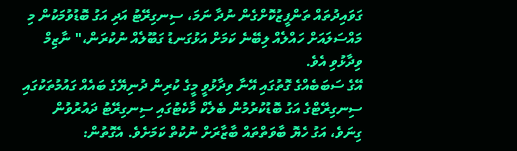ގަވައިދުތައް ތަންފީޒުކޮށްގެން ނުދާ ނަމަ، ސިނގިރޭޓު އަދި އަގު ބޮޑުވުމަކުން މި މައްސަލައަށް ހައްލެއް ލިބޭނެ ކަމަށް އަޅުގަނޑު ގަބޫލެއް ނުކުރަން،" ނާޒިމް ވިދާޅުވި އެވެ.
އޭގެ ސަބަބެއްގެ ގޮތުގައި އޭނާ ވިދާޅުވީ މީގެ ކުރިން ދުނިޔޭގެ ބައެއް ގައުމުތަކުގައި ސިނގިރޭޓްގެ އަގު ބޮޑުކުރުމުން ބެލެކް މާކެޓުގައި ސިނގިރޭޓު ދައުރުވުން ގިނަވެ، އަގު ހެޔޮ ބާވަތްތައް ބާޒާރަށް ނުކުތް ކަމަށެވެ. އެގޮތުން: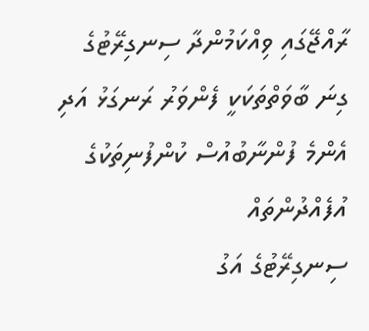ރާއްޖޭގައި ވިއްކަމުންދާ ސިނގިރޭޓުގެ ގިނަ ބާވަތްތަކަކީ ފެންވަރު ރަނގަޅު އަދި އެންމެ ފުންނާބުއުސް ކުންފުނިތަކުގެ އުފެއްދުންތައް
ސިނގިރޭޓުގެ އަގު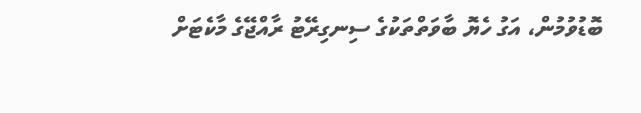ބޮޑުވުމުން، އަގު ހެޔޮ ބާވަތްތަކުގެ ސިނގިރޭޓު ރާއްޖޭގެ މާކެޓަށް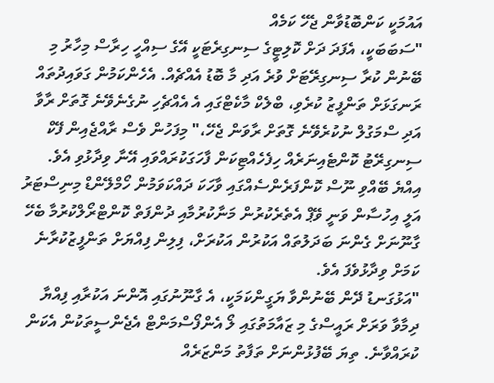އައުމަކީ ކަންބޮޑުވާން ޖެހޭ ކަމެއް
"ސަބަބަކީ، އެފަދަ ދަށް ކޮލިޓީގެ ސިނގިރެޓަކީ އޭގެ ސިއްހީ ހިރާސް މިހާރު މި ބޭނުން ކުރާ ސިނގިރޭޓަށް ވުރެ އަދި މާ ބޮޑު އެއްޗެއް. އެހެންކަމުން ގަވައިދުތައް ރަނގަޅަށް ތަންފީޒު ކުރެވި، ބްލެކް މާކެޓްގައި އެ އެއްޗެހި ނުގެނެވޭނެ ގޮތަށް ރާވާ އަދި ސްމަގުލް ނުކުރެވޭނެ ގޮތަށް ރާވަން ޖެހޭ،" މިފަހުން ވެސް ރާއްޖެއިން ފޭކް ސިނގިރޭޓު ކޮންޓެއިނަރެއް ހިފެހެއްޓިކަން ފާހަގަކުރައްވައި އޭނާ ވިދާޅުވި އެވެ.
އިއްޔެ ބޭއްވި ނޫސް ކޮންފަރެންސެއްގައި ވާހަކަ ދައްކަވަމުން ހޯމްލޭންޑް މިނިސްޓަރު އަލީ އިހުސާން ވަނީ ވޭޕް އެތެރެކުރުން މަނާކުރުމާއި ދުންފަތް ކޮންޓްރޯލްކުރުމާ ބެހޭ ގާނޫނަށް ގެންނަ ބަދަލުތައް އަކުރުން އަކުރަށް، ފިލިން ފިއްޔަށް ތަންފީޒުކުރާނެ ކަމަށް ވިދާޅުވެފަ އެވެ.
"އަޅުގަނޑު ދޭން ބޭނުންވާ ޔަގީންކަމަކީ، އެ ގާނޫނުގައި އޮންނަ އަކުރާއި ފިއްޔާ ދިމާވާ ވަރަށް ރައީސްގެ މި ޒައާމަތުގައި ލޯ އެންފޯސްމަންޓް އެޖެންސީތަކުން އެކަން ކުރައްވާނެ. ތިޔަ ބޭފުޅުންނަށް ތަފާތު މަންޒަރެއް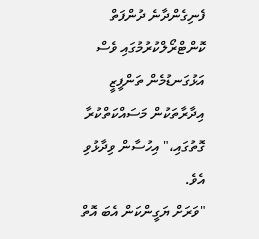ފެނިގެންދާނެ ދުންފަތް ކޮންޓްރޯލްކުރުމުގައި ވެސް އަޅުގަނޑުމެން ތަންފީޒީ އިދާރާތަކުން މަސައްކަތްކުރާ ގޮތުގައި،" އިހުސާން ވިދާޅުވި އެވެ.
"ވަރަށް ޔަގީންކަން އެބަ އޮތް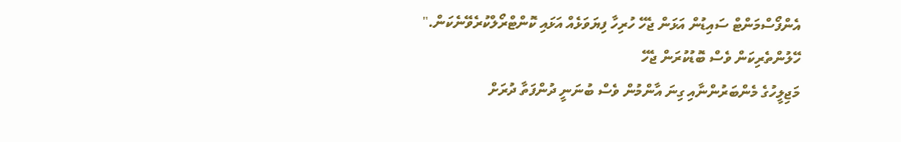އެންފޯސްމަންޓް ސައިޑުން އަޅަން ޖެހޭ ހުރިހާ ފިޔަވަޅެއް އަޅައި ކޮންޓްރޯލްކުރެވޭނެކަން."
ހޭލުންތެރިކަން ވެސް ބޮޑުކުރަން ޖެހޭ
މަޖިލީހުގެ މެންބަރުންނާއި ގިނަ އާންމުން ވެސް ބުނަނީ ދުންފަތާ ދުރަށް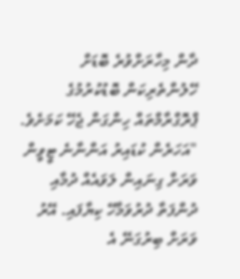ދާން މިހާރަށްވުރެ ބޮޑަށް ހޭލުންތެރިކަން ބޮޑުކުރުމުގެ ޕްރޮގްރާމްތައް ހިންގަން ޖެހޭ ކަމަށެވެ.
"އަހަރެން ކުޑައިރު އަންނާނެ ޓީވީން ވަރަށް ގިނައިން ލަވައެއް ދުމާއި ދުންފަތާ ދުރުވަމާހޭ ކިޔާފައި. އޭރު ވަރަށް ބިރުގަނޭ އެ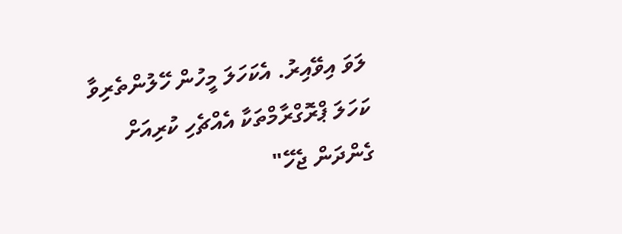ލަވަ އިވޭއިރު. އެކަހަލަ މީހުން ހޭލުންތެރިވާ ކަހަލަ ޕްރޮގްރާމްތަކާ އެއްޗެހި ކުރިއަށް ގެންދަން ޖެހޭ"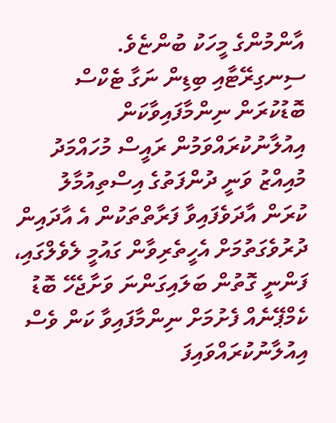އާންމުންގެ މީހަކު ބުންޏެވެ.
ސިނގިރޭޓާއި ބިޑިން ނަގާ ޓެކްސް ބޮޑުކުރަން ނިންމާފައިވާކަން އިއުލާނުކުރައްވަމުން ރައީސް މުހައްމަދު މުއިއްޒު ވަނީ ދުންފަތުގެ އިސްތިއުމާލު ކުރަން އާދަވެފައިވާ ފަރާތްތަކުން އެ އާދައިން ދުރުވެގަތުމަށް އެހީތެރިވާން ގައުމީ ލެވެލްގައި، ފަންނީ ގޮތުން ބަލައިގަންނަ ވަށާޖެހޭ ބޮޑު ކެމްޕޭނެއް ފެށުމަށް ނިންމާފައިވާ ކަން ވެސް އިއުލާނުކުރައްވައިފަ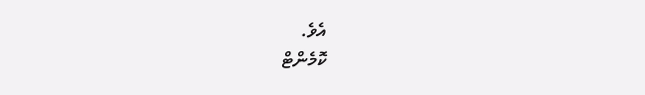އެވެ.
ކޮމެންޓް